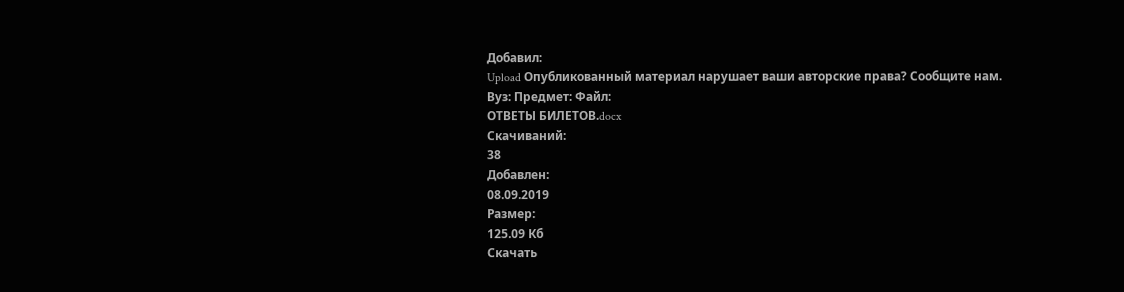Добавил:
Upload Опубликованный материал нарушает ваши авторские права? Сообщите нам.
Вуз: Предмет: Файл:
ОТВЕТЫ БИЛЕТОВ.docx
Скачиваний:
38
Добавлен:
08.09.2019
Размер:
125.09 Кб
Скачать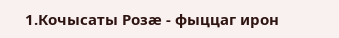1.Кочысаты Розæ - фыццаг ирон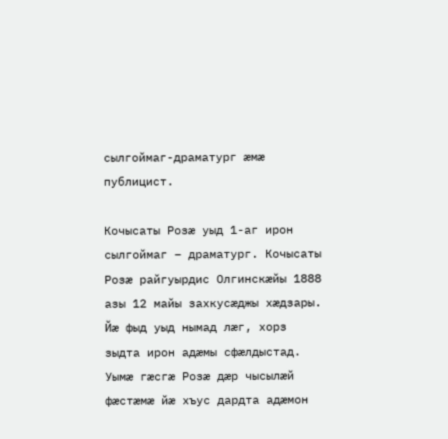сылгоймаг-драматург æмæ публицист.

Кочысаты Розæ уыд 1-аг ирон сылгоймаг – драматург. Кочысаты Розæ райгуырдис Олгинскæйы 1888 азы 12 майы захкусæджы хæдзары. Йæ фыд уыд нымад лæг, хорз зыдта ирон адæмы сфæлдыстад. Уымæ гæсгæ Розæ дæр чысылæй фæстæмæ йæ хъус дардта адæмон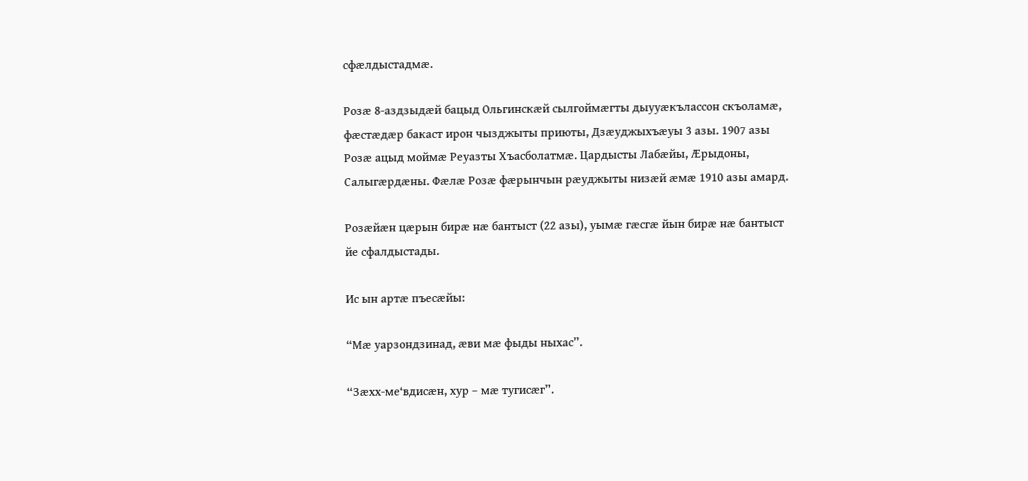сфæлдыстадмæ.

Розæ 8-аздзыдæй бацыд Ольгинскæй сылгоймæгты дыууæкълассон скъоламæ, фæстæдæр бакаст ирон чызджыты приюты, Дзæуджыхъæуы 3 азы. 1907 азы Розæ ацыд моймæ Реуазты Хъасболатмæ. Цардысты Лабæйы, Æрыдоны, Салыгæрдæны. Фæлæ Розæ фæрынчын рæуджыты низæй æмæ 1910 азы амард.

Розæйæн цæрын бирæ нæ бантыст (22 азы), уымæ гæсгæ йын бирæ нæ бантыст йе сфалдыстады.

Ис ын артæ пъесæйы:

“Мæ уарзондзинад, æви мæ фыды ныхас”.

“Зæхх-ме‘вдисæн, хур – мæ тугисæг”.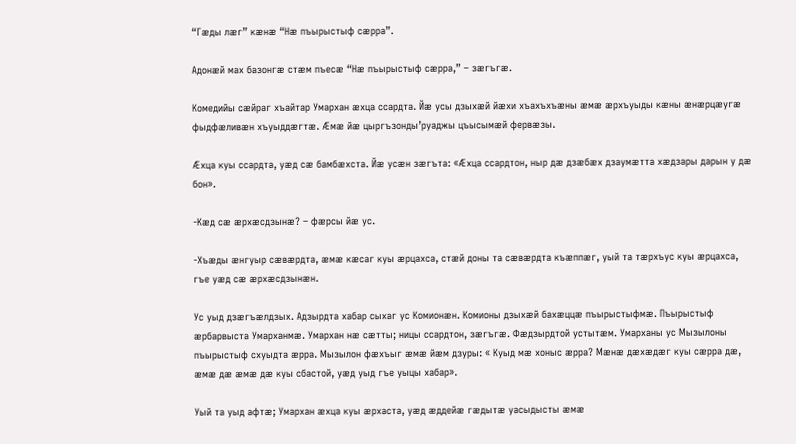“Гæды лæг” кæнæ “Нæ пъырыстыф сæрра”.

Адонæй мах базонгæ стæм пъесæ “Нæ пъырыстыф сæрра,” – зæгъгæ.

Комедийы сæйраг хъайтар Умархан æхца ссардта. Йæ усы дзыхæй йæхи хъахъхъæны æмæ æрхъуыды кæны æнæрцæугæ фыдфæливæн хъуыддæгтæ. Æмæ йæ цыргъзонды’руаджы цъысымæй фервæзы.

Æхца куы ссардта, уæд сæ бамбæхста. Йæ усæн зæгъта: «Æхца ссардтон, ныр дæ дзæбæх дзаумæтта хæдзары дарын у дæ бон».

-Кæд сæ æрхæсдзынæ? – фæрсы йæ ус.

-Хъæды æнгуыр сæвæрдта, æмæ кæсаг куы æрцахса, стæй доны та сæвæрдта къæппæг, уый та тæрхъус куы æрцахса, гъе уæд сæ æрхæсдзынæн.

Ус уыд дзæгъæлдзых. Адзырдта хабар сыхаг ус Комионæн. Комионы дзыхæй бахæццæ пъырыстыфмæ. Пъырыстыф æрбарвыста Умарханмæ. Умархан нæ сæтты; ницы ссардтон, зæгъгæ. Фæдзырдтой устытæм. Умарханы ус Мызылоны пъырыстыф схуыдта æрра. Мызылон фæхъыг æмæ йæм дзуры: « Куыд мæ хоныс æрра? Мæнæ дæхæдæг куы сæрра дæ, æмæ дæ æмæ дæ куы сбастой, уæд уыд гъе уыцы хабар».

Уый та уыд афтæ; Умархан æхца куы æрхаста, уæд æддейæ гæдытæ уасыдысты æмæ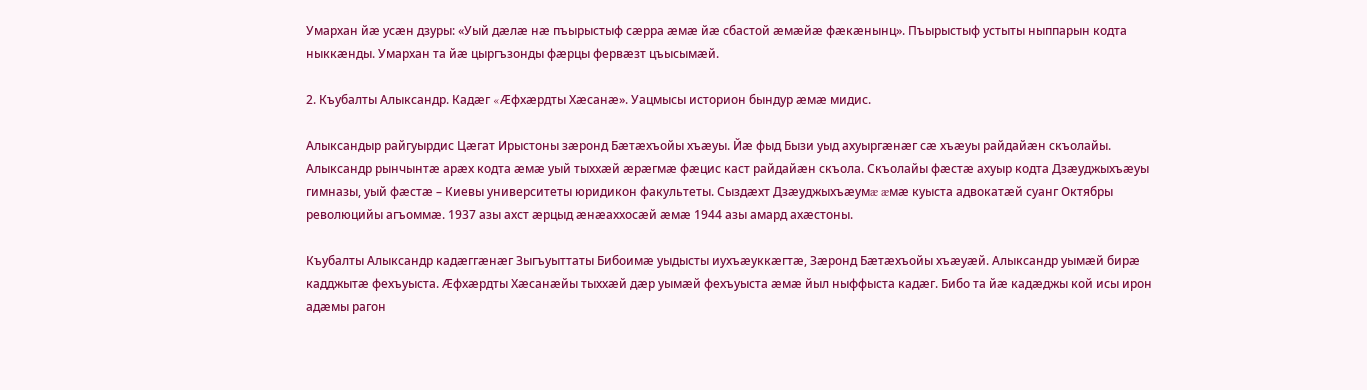Умархан йæ усæн дзуры: «Уый дæлæ нæ пъырыстыф сæрра æмæ йæ сбастой æмæйæ фæкæнынц». Пъырыстыф устыты ныппарын кодта ныккæнды. Умархан та йæ цыргъзонды фæрцы фервæзт цъысымæй.

2. Къубалты Алыксандр. Кадæг «Æфхæрдты Хæсанæ». Уацмысы историон бындур æмæ мидис.

Алыксандыр райгуырдис Цæгат Ирыстоны зæронд Бæтæхъойы хъæуы. Йæ фыд Бызи уыд ахуыргæнæг сæ хъæуы райдайæн скъолайы. Алыксандр рынчынтæ арæх кодта æмæ уый тыххæй æрæгмæ фæцис каст райдайæн скъола. Скъолайы фæстæ ахуыр кодта Дзæуджыхъæуы гимназы, уый фæстæ – Киевы университеты юридикон факультеты. Сыздæхт Дзæуджыхъæумæ æмæ куыста адвокатæй суанг Октябры революцийы агъоммæ. 1937 азы ахст æрцыд æнæаххосæй æмæ 1944 азы амард ахæстоны.

Къубалты Алыксандр кадæггæнæг Зыгъуыттаты Бибоимæ уыдысты иухъæуккæгтæ, Зæронд Бæтæхъойы хъæуæй. Алыксандр уымæй бирæ кадджытæ фехъуыста. Æфхæрдты Хæсанæйы тыххæй дæр уымæй фехъуыста æмæ йыл ныффыста кадæг. Бибо та йæ кадæджы кой исы ирон адæмы рагон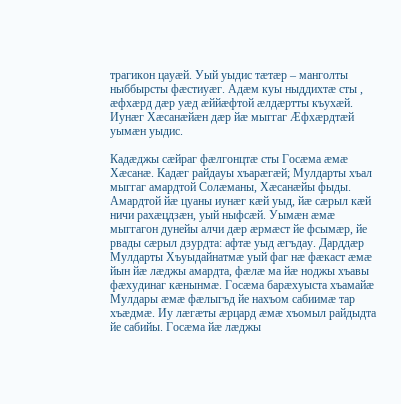трагикон цауæй. Уый уыдис тæтæр – манголты ныббырсты фæстиуæг. Адæм куы ныддихтæ сты , æфхæрд дæр уæд æййæфтой æлдæртты къухæй. Иунæг Хæсанæйæн дæр йæ мыггаг Æфхæрдтæй уымæн уыдис.

Кадæджы сæйраг фæлгонцтæ сты Госæма æмæ Хæсанæ. Кадæг райдауы хъарæгæй; Мулдарты хъал мыггаг амардтой Солæманы, Хæсанæйы фыды. Амардтой йæ цуаны иунæг кæй уыд, йæ сæрыл кæй ничи рахæцдзæн, уый ныфсæй. Уымæн æмæ мыггагон дунейы алчи дæр æрмæст йе фсымæр, йе рвады сæрыл дзурдта: афтæ уыд æгъдау. Дарддæр Мулдарты Хъуыдайнатмæ уый фаг нæ фæкаст æмæ йын йæ лæджы амардта, фæлæ ма йæ ноджы хъавы фæхудинаг кæнынмæ. Госæма барæхуыста хъамайæ Мулдары æмæ фæлыгъд йе нахъом сабиимæ тар хъæдмæ. Иу лæгæты æрцард æмæ хъомыл райдыдта йе сабийы. Госæма йæ лæджы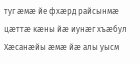туг æмæ йе фхæрд райсынмæ цæттæ кæны йæ иунæг хъæбул Хæсанæйы æмæ йæ алы уысм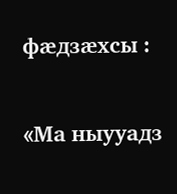фæдзæхсы :

«Ма ныууадз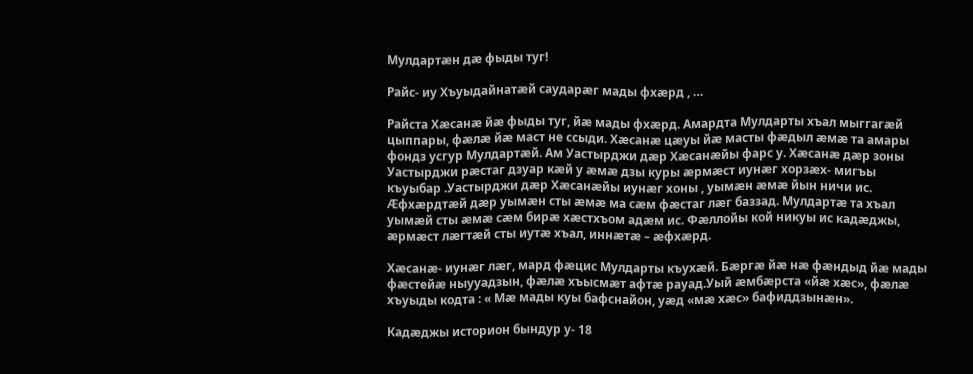Мулдартæн дæ фыды туг!

Райс- иу Хъуыдайнатæй саударæг мады фхæрд , …

Райста Хæсанæ йæ фыды туг, йæ мады фхæрд. Амардта Мулдарты хъал мыггагæй цыппары, фæлæ йæ маст не ссыди. Хæсанæ цæуы йæ масты фæдыл æмæ та амары фондз усгур Мулдартæй. Ам Уастырджи дæр Хæсанæйы фарс у. Хæсанæ дæр зоны Уастырджи рæстаг дзуар кæй у æмæ дзы куры æрмæст иунæг хорзæх- мигъы къуыбар .Уастырджи дæр Хæсанæйы иунæг хоны , уымæн æмæ йын ничи ис. Æфхæрдтæй дæр уымæн сты æмæ ма сæм фæстаг лæг баззад. Мулдартæ та хъал уымæй сты æмæ сæм бирæ хæстхъом адæм ис. Фæллойы кой никуы ис кадæджы, æрмæст лæгтæй сты иутæ хъал, иннæтæ – æфхæрд.

Хæсанæ- иунæг лæг, мард фæцис Мулдарты къухæй. Бæргæ йæ нæ фæндыд йæ мады фæстейæ ныууадзын, фæлæ хъысмæт афтæ рауад.Уый æмбæрста «йæ хæс», фæлæ хъуыды кодта : « Мæ мады куы бафснайон, уæд «мæ хæс» бафиддзынæн».

Кадæджы историон бындур у- 18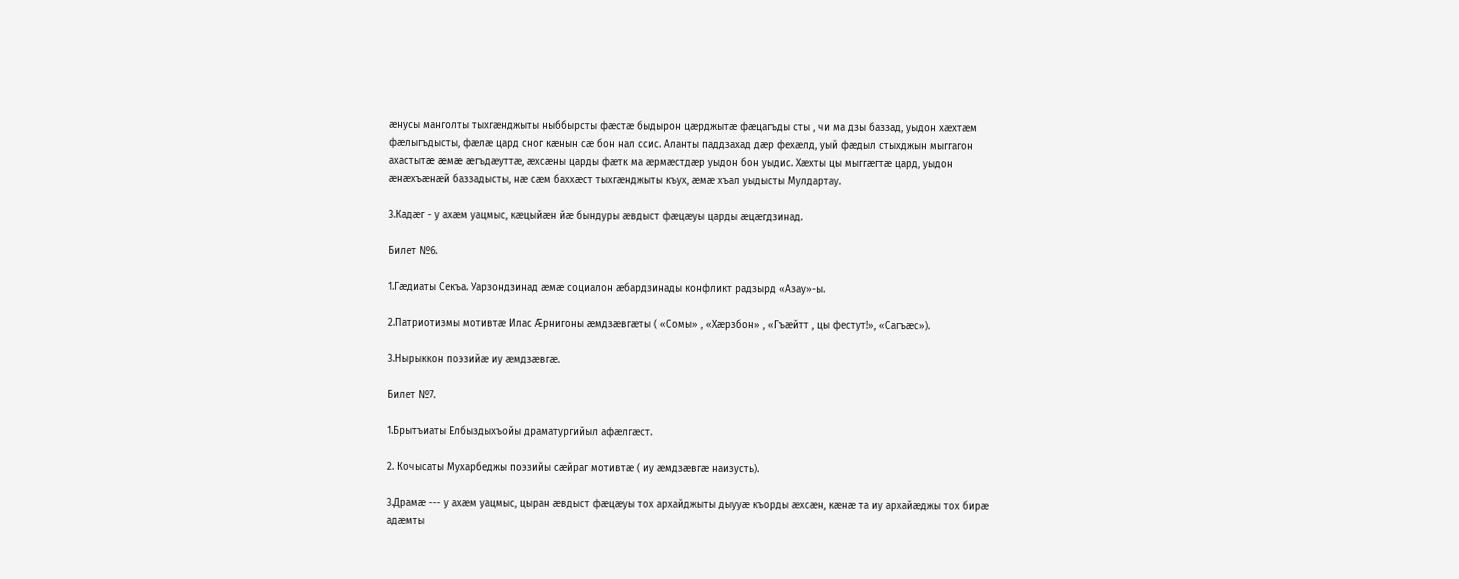æнусы манголты тыхгæнджыты ныббырсты фæстæ быдырон цæрджытæ фæцагъды сты , чи ма дзы баззад, уыдон хæхтæм фæлыгъдысты, фæлæ цард сног кæнын сæ бон нал ссис. Аланты паддзахад дæр фехæлд, уый фæдыл стыхджын мыггагон ахастытæ æмæ æгъдæуттæ, æхсæны царды фæтк ма æрмæстдæр уыдон бон уыдис. Хæхты цы мыггæгтæ цард, уыдон æнæхъæнæй баззадысты, нæ сæм баххæст тыхгæнджыты къух, æмæ хъал уыдысты Мулдартау.

3.Кадæг - у ахӕм уацмыс, кӕцыйӕн йӕ бындуры ӕвдыст фӕцӕуы царды ӕцӕгдзинад.

Билет №6.

1.Гæдиаты Секъа. Уарзондзинад æмæ социалон æбардзинады конфликт радзырд «Азау»-ы.

2.Патриотизмы мотивтæ Илас Æрнигоны æмдзæвгæты ( «Сомы» , «Хæрзбон» , «Гъæйтт , цы фестут!», «Сагъæс»).

3.Нырыккон поэзийæ иу æмдзæвгæ.

Билет №7.

1.Брытъиаты Елбыздыхъойы драматургийыл афæлгæст.

2. Кочысаты Мухарбеджы поэзийы сæйраг мотивтæ ( иу æмдзæвгæ наизусть).

3.Драмæ --- у ахӕм уацмыс, цыран ӕвдыст фӕцӕуы тох архайджыты дыууӕ къорды ӕхсӕн, кӕнӕ та иу архайӕджы тох бирӕ адӕмты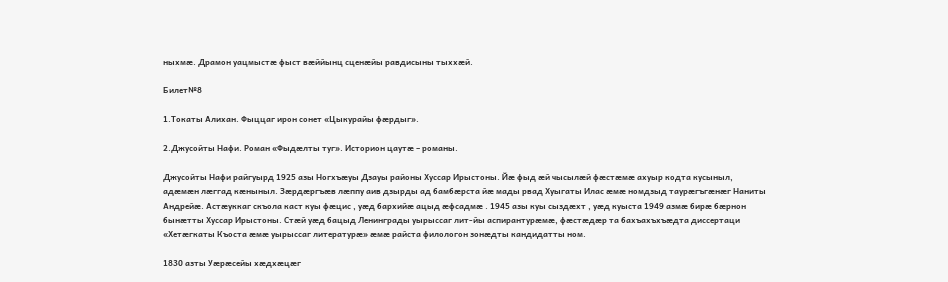ныхмӕ. Драмон уацмыстӕ фыст вӕййынц сценӕйы равдисыны тыххӕй.

Билет№8

1.Токаты Алихан. Фыццаг ирон сонет «Цыкурайы фæрдыг».

2.Джусойты Нафи. Роман «Фыдæлты туг». Историон цаутæ – романы.

Джусойты Нафи райгуырд 1925 азы Ногхъæуы Дзауы районы Хуссар Ирыстоны. Йæ фыд æй чысылæй фæстæмæ ахуыр кодта кусыныл, адæмæн лæггад кæныныл. Зæрдæргъæв лæппу аив дзырды ад бамбæрста йæ мады рвад Хуыгаты Илас æмæ номдзыд таурæгъгæнæг Наниты Андрейæ. Астæуккаг скъола каст куы фæцис , уæд бархийæ ацыд æфсадмæ . 1945 азы куы сыздæхт , уæд куыста 1949 азмæ бирæ бæрнон бынæтты Хуссар Ирыстоны. Стæй уæд бацыд Ленинграды уырыссаг лит-йы аспирантурæмæ, фæстæдæр та бахъахъхъæдта диссертаци «Хетæгкаты Къоста æмæ уырыссаг литературæ» æмæ райста филологон зонæдты кандидатты ном.

1830 азты Уæрæсейы хæдхæцæг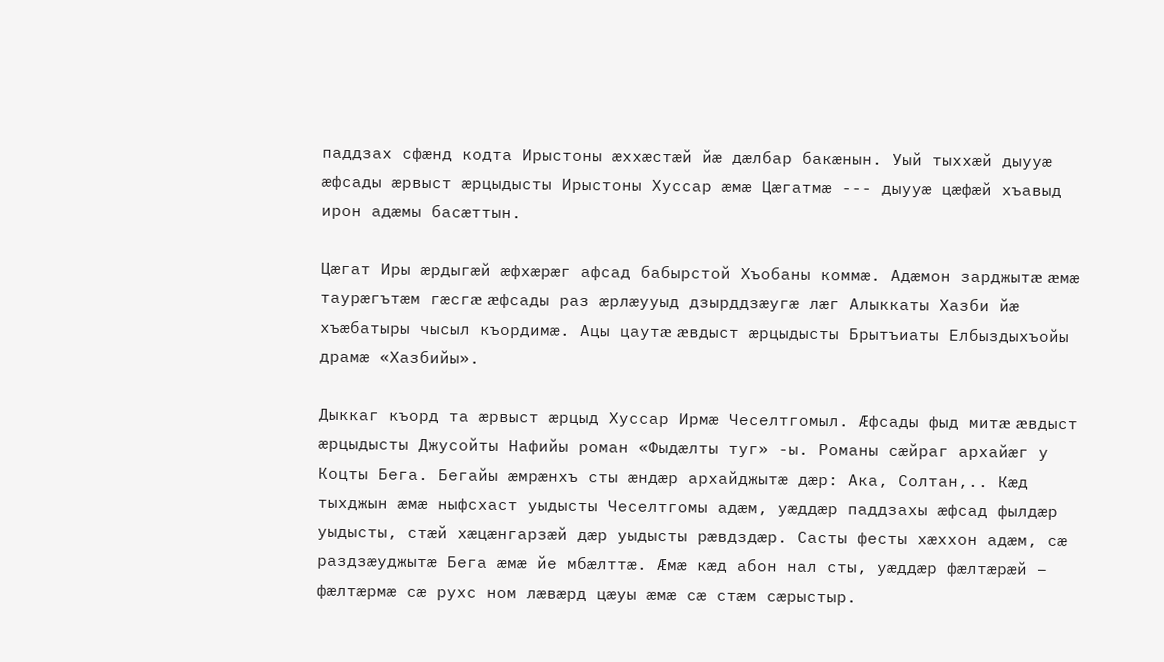паддзах сфæнд кодта Ирыстоны æххæстæй йæ дæлбар бакæнын. Уый тыххæй дыууæ æфсады æрвыст æрцыдысты Ирыстоны Хуссар æмæ Цæгатмæ --- дыууæ цæфæй хъавыд ирон адæмы басæттын.

Цæгат Иры æрдыгæй æфхæрæг афсад бабырстой Хъобаны коммæ. Адæмон зарджытæ æмæ таурæгътæм гæсгæ æфсады раз æрлæууыд дзырддзæугæ лæг Алыккаты Хазби йæ хъæбатыры чысыл къордимæ. Ацы цаутæ æвдыст æрцыдысты Брытъиаты Елбыздыхъойы драмæ «Хазбийы».

Дыккаг къорд та æрвыст æрцыд Хуссар Ирмæ Чеселтгомыл. Æфсады фыд митæ æвдыст æрцыдысты Джусойты Нафийы роман «Фыдæлты туг» -ы. Романы сæйраг архайæг у Коцты Бега. Бегайы æмрæнхъ сты æндæр архайджытæ дæр: Ака, Солтан,.. Кæд тыхджын æмæ ныфсхаст уыдысты Чеселтгомы адæм, уæддæр паддзахы æфсад фылдæр уыдысты, стæй хæцæнгарзæй дæр уыдысты рæвдздæр. Састы фесты хæххон адæм, сæ раздзæуджытæ Бега æмæ йе мбæлттæ. Æмæ кæд абон нал сты, уæддæр фæлтæрæй – фæлтæрмæ сæ рухс ном лæвæрд цæуы æмæ сæ стæм сæрыстыр.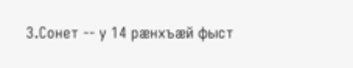3.Сонет -- у 14 рӕнхъӕй фыст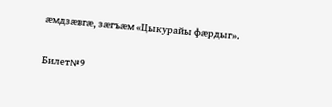ӕмдзӕвгӕ, зæгъæм «Цыкурайы фæрдыг».

Билет№9